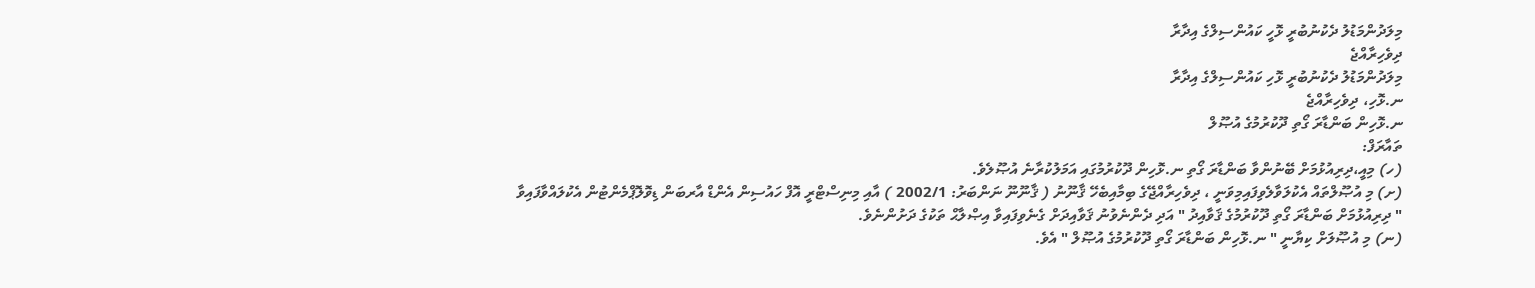މިލަދުންމަޑުލު ދެކުނުބުރީ ޅޮހީ ކައުންސިލްގެ އިދާރާ
ދިވެހިރާއްޖެ
މިލަދުންމަޑުލު ދެކުނުބުރީ ޅޮހި ކައުންސިލްގެ އިދާރާ
ނ.ޅޮހި، ދިވެހިރާއްޖެ
ނ.ޅޮހިން ބަންޑާރަ ގޯތި ދޫކުރުމުގެ އުޞޫލް
ތައާރަފް:
(ހ) މިއީ،ދިރިއުޅުމަށް ބޭނުންވާ ބަންޑާރަ ގޯތި ނ.ޅޮހިން ދޫކުރުމުގައި އަމަލުކުރާނެ އުޞޫލެވެ.
(ށ) މި އުޞޫލްތައް އެކުލަވާލެވިފައިމިވަނީ ، ދިވެހިރާއްޖޭގެ ބިމާއިބެހޭ ޤާނޫނު ( ޤާނޫނޫ ނަންބަރު: 2002/1 ) އާއި މިނިސްޓްރީ އޮފް ހައުސިން އެންޑް އާރބަން ޑިވޮލޮޕްމެންޓުން އެކުލައްވާފައިވާ " ދިރިއުޅުމަށް ބަންޑާރަ ގޯތި ދޫކުރުމުގެ ޤަވާއިދު " އަދި ދެންނެވުނު ޤަވާއިދަށް ގެނެވިފައިވާ އިޞްލާޙް ތަކުގެ ދަށުންނެވެ.
(ނ) މި އުޞޫލަށް ކިޔާނީ " ނ.ޅޮހިން ބަންޑާރަ ގޯތި ދޫކުރުމުގެ އުޞޫލް " އެވެ.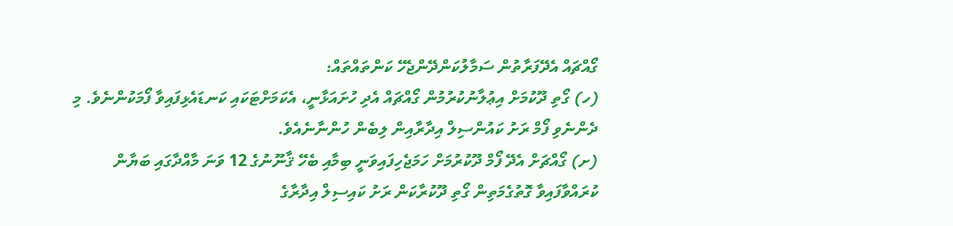ގޯއްޗައް އެދޭފަރާތުން ސަމާލުކަންދޭންޖެހޭ ކަންތައްތައް:
(ހ) ގޯތި ދޫކުމަށް އިޢުލާނުކުރުމުން ގޯއްޗައް އެދި ހުށައަޅާނީ، އެކަމަށްޓަކައި ކަނޑައެޅިފައިވާ ފޯމަކުންނެވެ. މި ދެންނެވި ފޯމް ރަށު ކައުންސިލް އިދާރާއިން ލިބެން ހުންނާނެއެވެ.
(ށ) ގޯއްޗަށް އެދޭ ފޯމް ދޫކުރުމަށް ހަމަޖެހިފައިވަނީ ބިމާއި ބެހޭ ޤާނޫނުގެ 12 ވަނަ މާއްދާގައި ބަޔާން  ކުރައްވާފައިވާ ގޮތުގެމަތިން ގޯތި ދޫކުރާކަން ރަށު ކައިސިލް އިދާރާގެ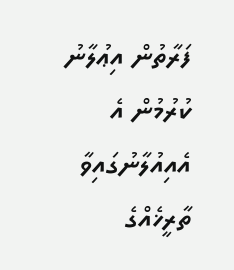ފަރާތުން އިޢުލާނު ކުރުމުން އެ އެއިއުލާނުގައިވާ ތާރީޚެއްގެ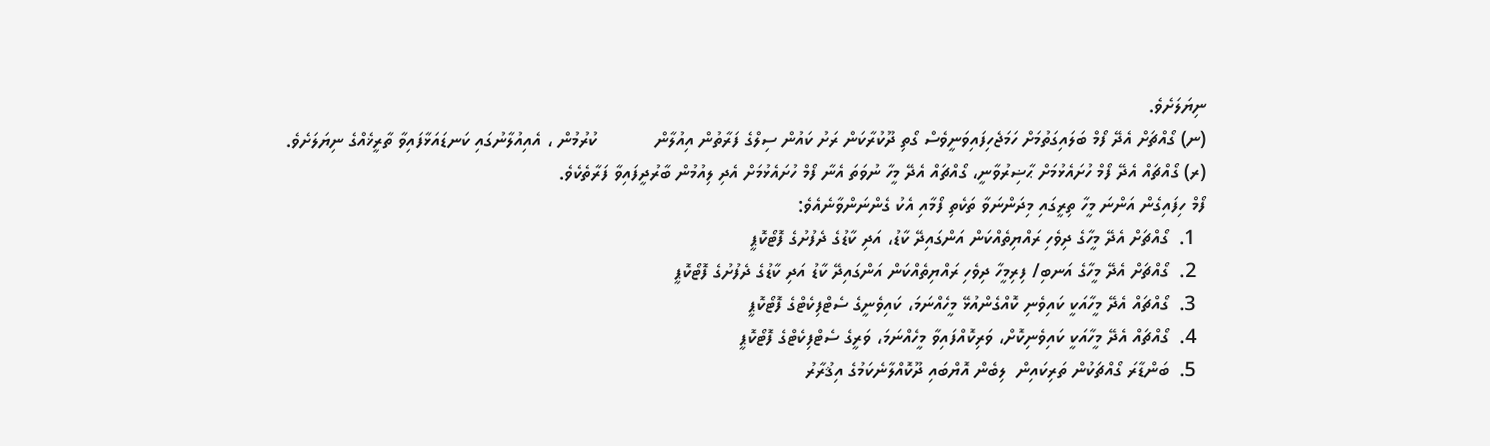ނިޔަލަށެވެ.
(ނ) ގޯއްޗަށް އެދޭ ފޯމް ބަލައިގަތުމަށް ހަމަޖެހިފައިވަނީވެސް ގޯތި ދޫކުރާކަން ރަށު ކައުން ސިލްގެ ފަރާތުން އިއުލާން           ކުރުމުން ، އެއިއުލާނުގައި ކަނޑައަޅާފައިވާ ތާރީޚެއްގެ ނިޔަލަށެވެ.
(ރ) ގޯއްޗައް އެދޭ ފޯމް ހުށައެޅުމަށް ޙާޟިރުވާނީ، ގޯއްޗައް އެދޭ މީހާ ނުވަތަ އެނާ ފޯމް ހުށައެޅުމަށް އެދި ލިއުމުން ބާރުދީފައިވާ ފަރާތެކެވެ.
ފޯމް ހިފައިގެން އަންނަ މީހާ ތިރީގައި މިދަންނަވާ ތަކެތި ފޯމާއި އެކު ގެންނަންވާނެއެވެ:
  1.  ގޯއްޗަށް އެދޭ މީހާގެ ދިވެހި ރައްޔިތެއްކަން އަންގައިދޭ ކާޑު، އަދި ކާޑުގެ ދެފުށުގެ ފޮޓޯކޮޕީ
  2.  ގޯއްޗަށް އެދޭ މީހާގެ އަނބި/ ފިރިމީހާ ދިވެހި ރައްޔިތެއްކަން އަންގައިދޭ ކާޑު އަދި ކާޑުގެ ދެފުށުގެ ފޮޓޯކޮޕީ
  3.  ގޯއްޗައް އެދޭ މީހާއަކީ ކައިވެނި ކޮއްގެންއުޅޭ މީހެއްނަމަ، ކައިވެނީގެ ސެޓްފިކެޓްގެ ފޮޓޯކޮޕީ
  4.  ގޯއްޗައް އެދޭ މީހާއަކީ ކައިވެނިކޮށް، ވަރިކޮއްފައިވާ މީހެއްނަމަ، ވަރީގެ ސެޓްފިކެޓްގެ ފޮޓޯކޮޕީ
  5.  ބަންޑާރަ ގޯއްޗަކުން ތަރިކައިން  ލިބެން އޮޔްބައި ދޫކޮއްލާނެކަމުގެ އިޤުރާރު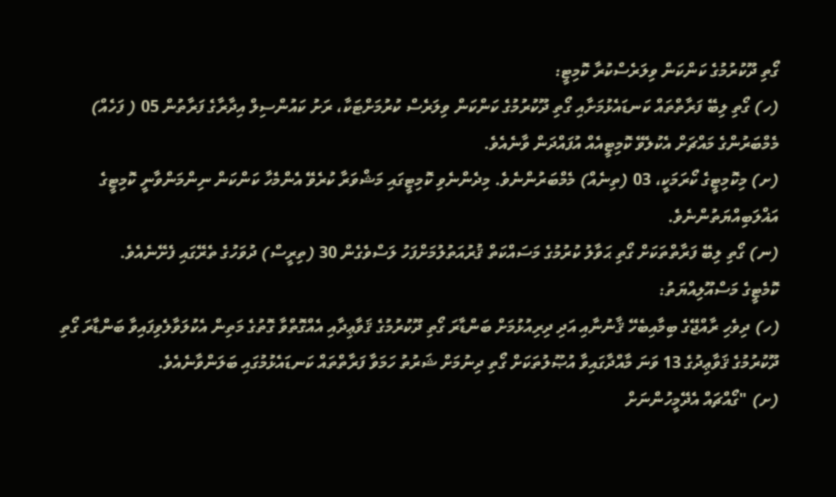ގޯތި ދޫކުރުމުގެ ކަންކަން ވިލަރެސްކުރާ ކޮމިޓީ:
(ހ) ގޯތި ލިބޭ ފަރާތްތައް ކަނޑައެޅުމަށާއި ގޯތި ދޫކުރުމުގެ ކަންކަން ވިލަރެސް ކުރުމަށްޓަކާ، ރަށު ކައުންސިލް އިދާރާގެ ފަރާތުން 05 ( ފަހެއް) މެމްބަރުންގެ މައްޗަށް އެކުލެވޭ ކޮމިޓީއެއް އުފައްދަން ވާނެއެވެ.
(ށ) މިކޮމިޓީގެ ކޯރަމަކީ، 03 (ތިނެއް) މެމްބަރުންނެވެ. މިދެންނެވި ކޮމިޓީގައި މަޝްވަރާ ކުރެވޭ އެންމެހާ ކަންކަން ނިންމަންވާނީ ކޮމިޓީގެ އަޣްލަބިއްޔަތުންނެވެ.
(ނ) ގޯތި ލިބޭ ފަރާތްތަކަށް ގޯތި ޙަވާލު ކުރުމުގެ މަސައްކަތް ޤުރުއަތުލުމަށްފަހު ލަސްވެގެން 30 (ތިރީސް) ދުވަހުގެ ތެރޭގައި ފެށޭނެއެވެ.
ކޮމެޓީގެ މަސްއޫލިއްޔަތު:
(ހ) ދިވެހި ރާއްޖޭގެ ބިމާއިބެހޭ ޤާނުނާއި އަދި ދިރިއުޅުމަށް ބަންޑާރަ ގޯތި ދޫކުރުމުގެ ޤަވާޢިދާއި އެއްގޮތްވާ ގޮތުގެ މަތިން އެކުލަވާލެވިފައިވާ ބަންޑާރަ ގޯތި ދޫކުރުމުގެ ޤަވާޢިދުގެ 13 ވަނަ މާއްދާގައިވާ އުޞޫލުތަކަށް ގޯތި ދިނުމަށް ޝަރުތު ހަމަވާ ފަރާތްތައް ކަނޑައެޅުމުގައި ބަލަންވާނެއެވެ.
(ށ) "ގޯއްޗައް އެދޭމީހުންނަށް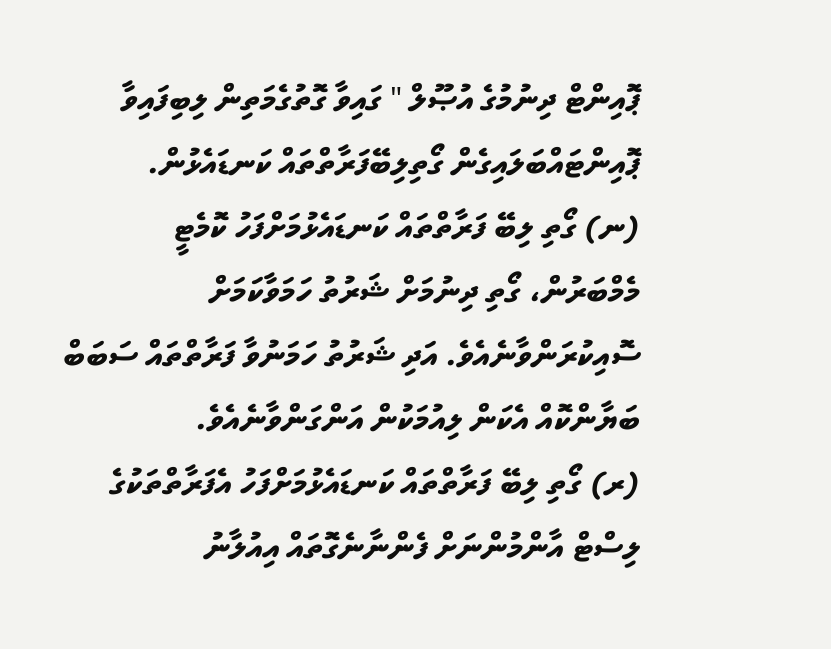ޕޮއިންޓް ދިނުމުގެ އުޞޫލް " ގައިވާ ގޮތުގެމަތިން ލިބިފައިވާ ޕޮއިންޓައްބަލައިގެން ގޯތިލިބޭފަރާތްތައް ކަނޑައެޅުން.
(ނ) ގޯތި ލިބޭ ފަރާތްތައް ކަނޑައެޅުމަށްފަހު ކޮމެޓީ މެމްބަރުން، ގޯތި ދިނުމަށް ޝަރުތު ހަމަވާކަމަށް ސޮއިކުރަންވާނެއެވެ. އަދި ޝަރުތު ހަމަނުވާ ފަރާތްތައް ސަބަބް ބަޔާންކޮއް އެކަން ލިއުމަކުން އަންގަންވާނެއެވެ.
(ރ) ގޯތި ލިބޭ ފަރާތްތައް ކަނޑައެޅުމަށްފަހު އެފަރާތްތަކުގެ ލިސްޓް އާންމުންނަށް ފެންނާނެގޮތައް އިއުލާނު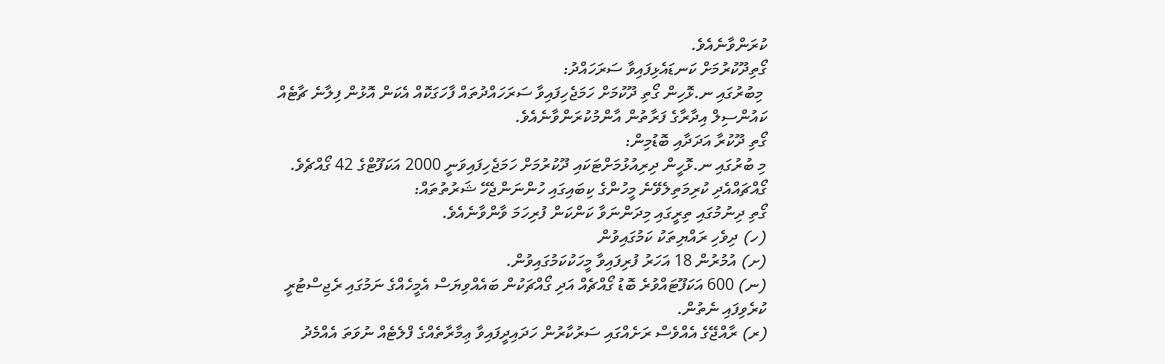ކުރަންވާނެއެވެ.
ގޯތިދޫކުރުމަށް ކަނޑައެޅިފައިވާ ސަރަހައްދު:
 މިބުރުގައި ނ.ޅޮހިން ގޯތި ދޫކުމަށް ހަމަޖެހިފައިވާ ސަރަހައްދުތައް ފާހަގަކޮއް އެކަން އޮޅުން ފިލާނެ ޗާޓެއް ކައުންސިލް އިދާރާގެ ފަރާތުން އާންމުކުރަންވާނެއެވެ.
ގޯތި ދޫކުރާ އަދަދާއި ބޮޑުމިން:
މި ބުރުގައި ނ.ޅޮހީން ދިރިއުޅުމަށްޓަކައި ދޫކުރުމަށް ހަމަޖެހިފައިވަނީ 2000 އަކަފޫޓްގެ 42 ގޯއްޗެވެ.
ގޯއްޗައްއެދި ކުރިމަތިލެވޭނެ މީހުންގެ ކިބައިގައި ހުންނަންޖެހޭ ޝަރުތުތައް:
ގޯތި ދިނުމުގައި ތިރީގައި މިދަންނަވާ ކަންކަން ފުރިހަމަ ވާންވާނެއެވެ.
(ހ) ދިވެހި ރައްޔިތަކު ކަމުގައިވުން
(ށ) އުމުރުން 18 އަހަރު ފުރިފައިވާ މީހަކުކަމުގައިވުން.
(ނ) 600 އަކަފޫޓައްވުރެ ބޮޑު ގޯއްޗެއް އަދި ގޯއްޗަކުން ބައެއްވިޔަސް އެމީހެއްގެ ނަމުގައި ރެޖިސްޓުރީ ކުރެވިފައި ނެތުން.
(ރ) ރާއްޖޭގެ އެއްވެސް ރަށެއްގައި ސަރުކާރުން ހަދައިދީފައިވާ ޢިމާރާތެއްގެ ފްލެޓެއް ނުވަތަ އެއްމެދު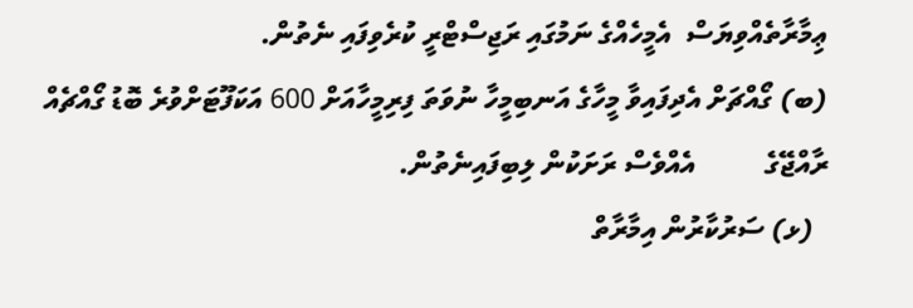ޢިމާރާތެއްވިޔަސް  އެމީހެއްގެ ނަމުގައި ރަޖިސްޓްރީ ކުރެވިފައި ނެތުން.
(ބ) ގޯއްޗަށް އެދިފައިވާ މީހާގެ އަނބިމީހާ ނުވަތަ ފިރިމީހާއަށް 600 އަކަފޫޓަށްވުރެ ބޮޑު ގޯއްޗެއް ރާއްޖޭގެ          އެއްވެސް ރަށަކުން ލިބިފައިނެތުން.
  (ޅ) ސަރުކާރުން އިމާރާތް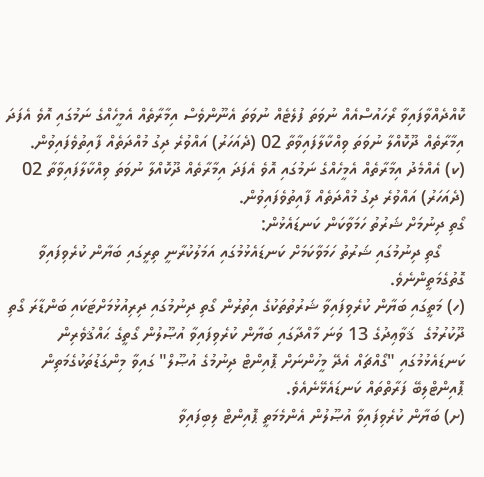ކޮއްދެއްވާފައިވާ ރޯހައުސްއެއް ނުވަތަ ފުލެޓެއް ނުވަތަ އެނޫންވެސް އިމާރާތެއް އެމީހެއްގެ ނަމުގައި އޮވެ އެފަދަ އިމާރާތެއް ދޫކޮއްލާ ނުވަތަ ވިއްކާލާފައިވާތާ 02 (ދެއަހަރު) އައްވުރެ ދިގު މުއްދަތެއް ފާއިތުވެފައިވުން.
(ކ) އެއްމެދު އިމާރާތެއް އެމީހެއްގެ ނަމުގައި އޮވެ އެފަދަ އިމާރާތެއް ދޫކޮއްލާ ނުވަތަ ވިއްކާލާފައިވާތާ 02 (ދެއަހަރު) އައްވުރެ ދިގު މުއްދަތެއް ފާއިތުވެފައިވުން.
ގޯތި ދިނުމަށް ޝަރުތު ހަމަވާކަން ކަނޑައެޅުން:
     ގޯތި ދިނުމުގައި ޝަރުތު ހަމަވާކަމަށް ކަނޑައެޅުމުގައި އަމަލުކުރާނީ ތިރީގައި ބަޔާން ކުރެވިފައިވާ ގޮތުގެމަތީންނެވެ.
(ހ) މަތީގައި ބަޔާން ކުރެވިފައިވާ ޝަރުތުތަކުގެ އިތުރުން ގޯތި ދިނުމުގައި ދިރިއުޅުމަށްޓަކައި ބަންޑާރަ ގޯތި ދޫކުރުމުގެ  ޤަވާޢިދުގެ 13 ވަނަ މާއްދާގައި ބަޔާން ކުރެވިފައިވާ އުޞޫލުން ގޯތީގެ ޙައްޤުވެރިން ކަނޑައެޅުމުގައި "ގޯއްޗައް އެދޭ މީހުންނަށް ޕޮއިންޓް ދިނުމުގެ އުޞޫލް" ގައިވާ މިންގަޑުތަކުގެމަތިން ޕޮއިންޓްލިބޭ ފަރާތްތައް ކަނޑައެޅޭނެއެވެ.
(ށ) ބަޔާން ކުރެވިފައިވާ އުޞޫލުން އެންމެމަތީ ޕޮއިންޓް ލިބިފައިވާ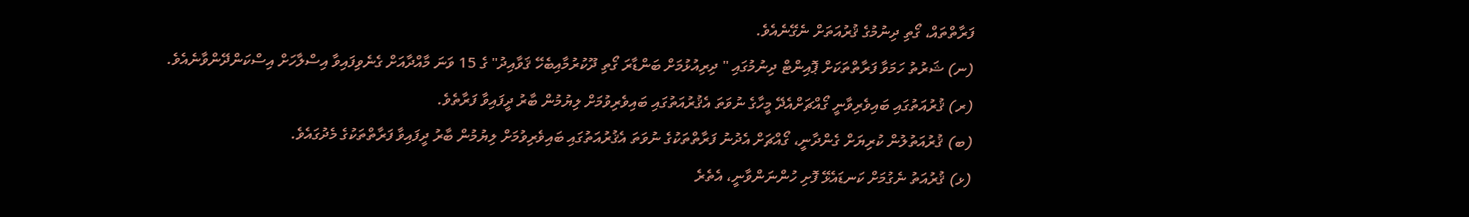ފަރާތްތައް، ގޯތި ދިނުމުގެ ޤުރުއަތަށް ނެގޭނެއެވެ.
(ނ) ޝަރުތު ހަމަވާ ފަރާތްތަކަށް ޕޮއިންޓް ދިނުމުގައި " ދިރިއުޅުމަށް ބަންޑާރަ ގޯތި ދޫކުރުމާއިބެހޭ ޤަވާއިދު" ގެ 15 ވަނަ މާއްދާއަށް ގެނެވިފައިވާ އިސްލާހަށް އިސްކަންދޭންވާނެއެވެ.
(ރ) ޤުރުއަތުގައި ބައިވެރިވާނީ ގޯއްޗަށްއެދޭ މީހާގެ ނުވަތަ އެޤުރުއަތުގައި ބައިވެރިވުމަށް ލިޔުމުން ބާރު ދީފައިވާ ފަރާތެވެ.
(ބ) ޤުރުއަތުލުން ކުރިޔަށް ގެންދާނީ، ގޯއްޗަށް އެދުނު ފަރާތްތަކުގެ ނުވަތަ އެޤުރުއަތުގައި ބައިވެރިވުމަށް ލިޔުމުން ބާރު ދީފައިވާ ފަރާތްތަކުގެ މެދުގައެވެ.
(ޅ) ޤުރުއަތު ނެގުމަށް ކަނޑައެޅޭ ފޮށި ހުންނަންވާނީ، އެތެރެ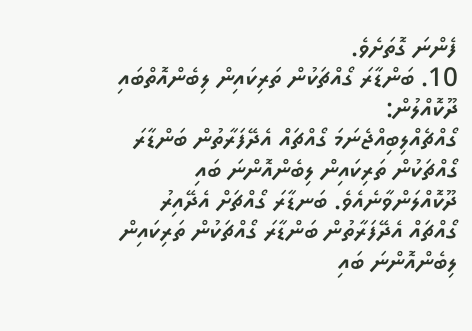ފެންނަ ގޮތަށެވެ.
10. ބަންޑާރަ ގޯއްޗަކުން ތަރިކައިން ލިބެންއޮތްބައި ދޫކޮއްލުން:
ގޯއްޗެއްލިބިއްޖެނަމަ ގޯއްޗައް އެދޭފަރާތުން ބަންޑާރަ ގޯއްޗަކުން ތަރިކައިން ލިބެންއޮންނަ ބައި ދޫކޮއްލަންވާނެއެވެ. ބަނޑާރަ ގޯއްޗަށް އެދޭއިރު ގޯއްޗައް އެދޭފަރާތުން ބަންޑާރަ ގޯއްޗަކުން ތަރިކައިން ލިބެންއޮންނަ ބައި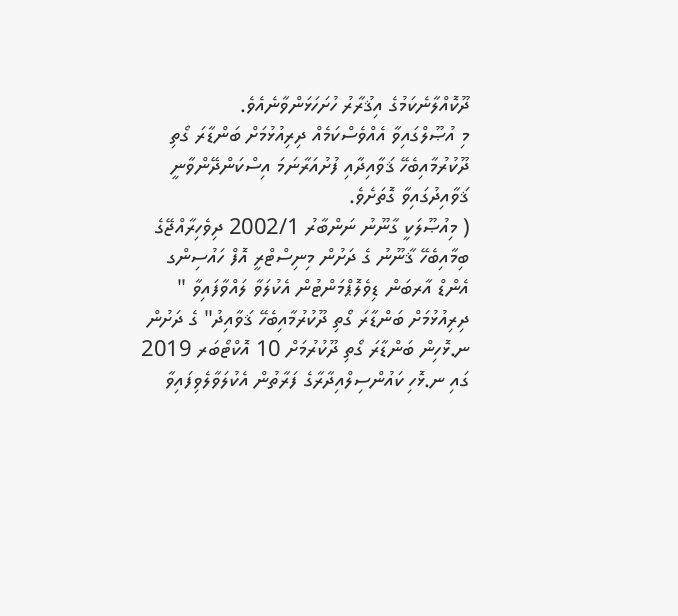ދޫކޮއްލާނެކަމުގެ އިޤުރާރު ހުށަހަޅަންވާނެއެވެ.
މި އުޞޫލްގައިވާ އެއްވެސްކަމެއް ދިރިއުޅުމަށް ބަންޑާރަ ގޯތި ދޫކުރުމާއިބެހޭ ޤަވާއިދާއި ފުށުއަރާނަމަ އިސްކަންދޭންވާނީ ޤަވާއިދުގައިވާ ގޮތަށެވެ.
( މިއުޞޫލަކީ ގާނޫނު ނަންބާރު 2002/1 ދިވެހިރާއްޖޭގެ ބިމާއިބެހޭ ޤާނޫނު ގެ ދަށުން މިނިސްޓްރީ އޮފް ހައުސިންގ އެންޑް އާރބަން ޑިވެލޮޕްމަންޓުން އެކުލަވާ ލައްވާފައިވާ " ދިރިއުޅުމަށް ބަންޑާރަ ގޯތި ދޫކުރުމާއިބެހޭ ޤަވާއިދު" ގެ ދަށުން ނ.ޅޮހިން ބަންޑާރަ ގޯތި ދޫކުރުމަށް 10 އޮކްޓޯބަރ 2019 ގައި ނ.ޅޮހި ކައުންސިލްއިދާރާގެ ފަރާތުން އެކުލަވާލެވިފައިވާ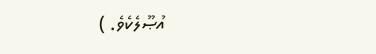އުޞޫލެކެވެ. )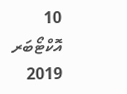10 އޮކްޓޯބަރ 2019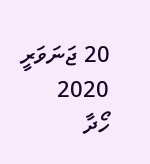20 ޖަނަވަރީ 2020
ހޯދާ